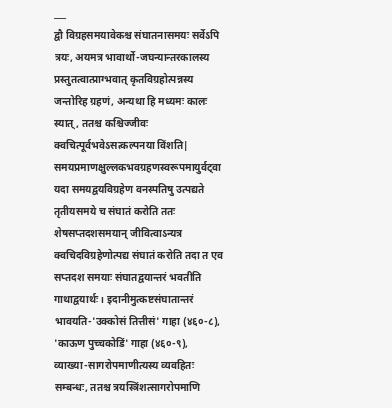___
द्वौ विग्रहसमयावेकश्च संघातनासमयः सर्वेऽपि त्रयः, अयमत्र भावार्थो-जघन्यान्तरकालस्य प्रस्तुतत्वात्प्राग्भवात् कृतविग्रहोत्पन्नस्य जन्तोरिह ग्रहणं, अन्यथा हि मध्यमः कालः स्यात् , ततश्च कश्चिज्जीवः क्वचित्पूर्वभवेऽसत्कल्पनया विंशति| समयप्रमाणक्षुल्लकभवग्रहणस्वरूपमायुर्वट्वा यदा समयद्वयविग्रहेण वनस्पतिषु उत्पद्यते तृतीयसमये च संघातं करोति ततः शेषसप्तदशसमयान् जीवित्वाऽन्यत्र क्वचिदविग्रहेणोत्पद्य संघातं करोति तदा त एव सप्तदश समयाः संघातद्वयान्तरं भवतीति गाथाद्वयार्थः । इदानीमुत्कष्टसंघातान्तरं भावयति-'उक्कोसं तित्तीसं' गाहा (४६०-८), 'काऊण पुच्चकोडिं' गाहा (४६०-९), व्याख्या-सागरोपमाणीत्यस्य व्यवहितः सम्बन्धः, ततश्च त्रयस्त्रिंशत्सागरोपमाणि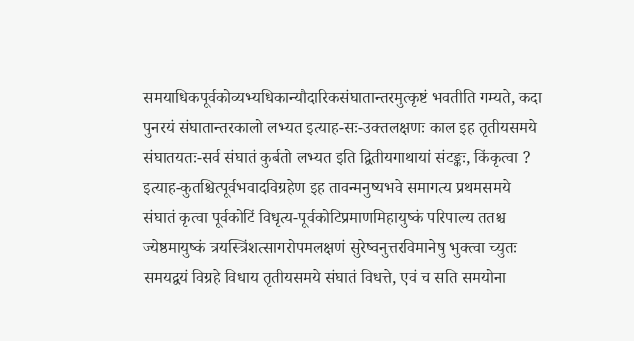समयाधिकपूर्वकोव्यभ्यधिकान्यौदारिकसंघातान्तरमुत्कृष्टं भवतीति गम्यते, कदा पुनरयं संघातान्तरकालो लभ्यत इत्याह-सः-उक्तलक्षणः काल इह तृतीयसमये संघातयतः-सर्व संघातं कुर्बतो लभ्यत इति द्वितीयगाथायां संटङ्कः, किंकृत्वा ? इत्याह-कुतश्चित्पूर्वभवादविग्रहेण इह तावन्मनुष्यभवे समागत्य प्रथमसमये संघातं कृत्वा पूर्वकोटिं विधृत्य-पूर्वकोटिप्रमाणमिहायुष्कं परिपाल्य ततश्च ज्येष्ठमायुष्कं त्रयस्त्रिंशत्सागरोपमलक्षणं सुरेष्वनुत्तरविमानेषु भुक्त्वा च्युतः समयद्वयं विग्रहे विधाय तृतीयसमये संघातं विधत्ते, एवं च सति समयोना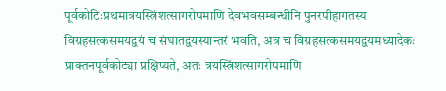पूर्वकोटिःप्रथमात्रयस्त्रिंशत्सागरोपमाणि देवभवसम्बन्धीनि पुनरपीहागतस्य विग्रहसत्कसमयद्वयं च संघातद्वयस्यान्तरं भवति, अत्र च विग्रहसत्कसमयद्वयमध्यादेकः प्राक्तनपूर्वकोट्या प्रक्षिप्यते, अतः त्रयस्त्रिंशत्सागरोपमाणि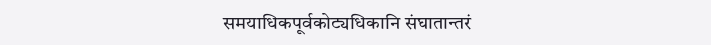समयाधिकपूर्वकोट्यधिकानि संघातान्तरं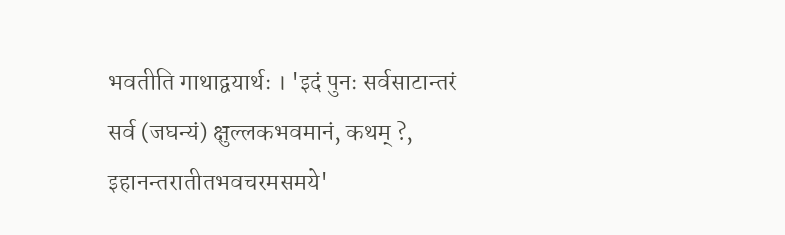भवतीति गाथाद्वयार्थः । 'इदं पुनः सर्वसाटान्तरं सर्व (जघन्यं) क्षुल्लकभवमानं, कथम् ?, इहानन्तरातीतभवचरमसमये'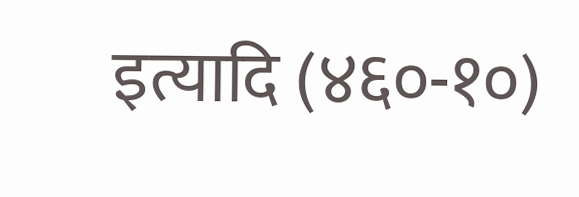इत्यादि (४६०-१०)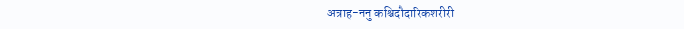अत्राह-ननु कश्चिदौदारिकशरीरी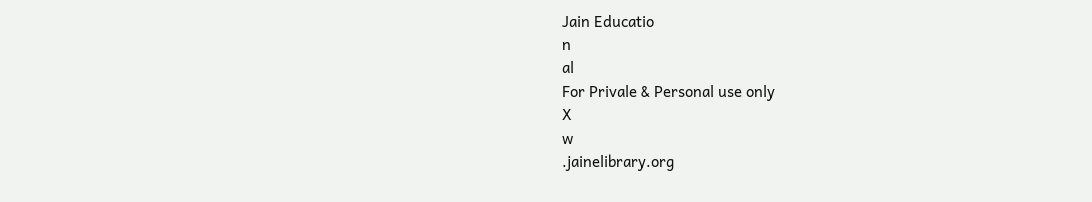Jain Educatio
n
al
For Privale & Personal use only
X
w
.jainelibrary.org